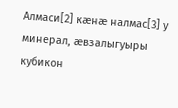Алмаси[2] кæнæ налмас[3] у минерал, æвзалыгуыры кубикон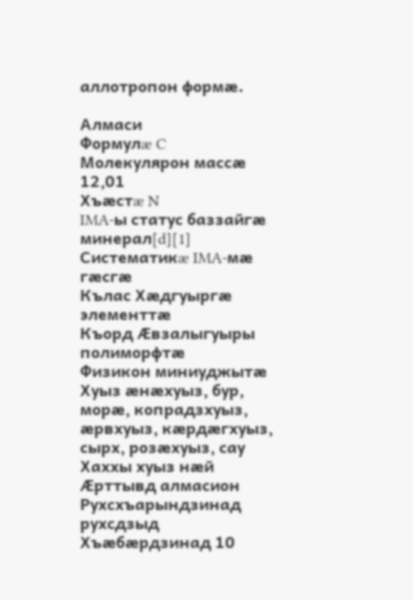аллотропон формæ.

Алмаси
Формулæ C
Молекулярон массæ 12,01
Хъæстæ N
IMA-ы статус баззайгæ минерал[d][1]
Систематикæ IMA-мæ гæсгæ
Кълас Хæдгуыргæ элементтæ
Къорд Æвзалыгуыры полиморфтæ
Физикон миниуджытæ
Хуыз æнæхуыз, бур, морæ, копрадзхуыз, æрвхуыз, кæрдæгхуыз, сырх, розæхуыз, сау
Хаххы хуыз нæй
Æрттывд алмасион
Рухсхъарындзинад рухсдзыд
Хъæбæрдзинад 10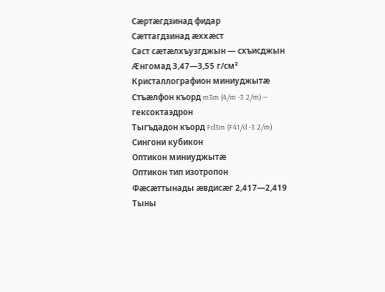Сæртæгдзинад фидар
Сæттагдзинад æххæст
Саст сæтæлхъузгджын — схъисджын
Æнгомад 3,47—3,55 г/см³
Кристаллографион миниуджытæ
Стъæлфон къорд m3m (4/m -3 2/m) — гексоктаэдрон
Тыгъдадон къорд Fd3m (F41/d -3 2/m)
Сингони кубикон
Оптикон миниуджытæ
Оптикон тип изотропон
Фæсæттынады æвдисæг 2,417—2,419
Тыны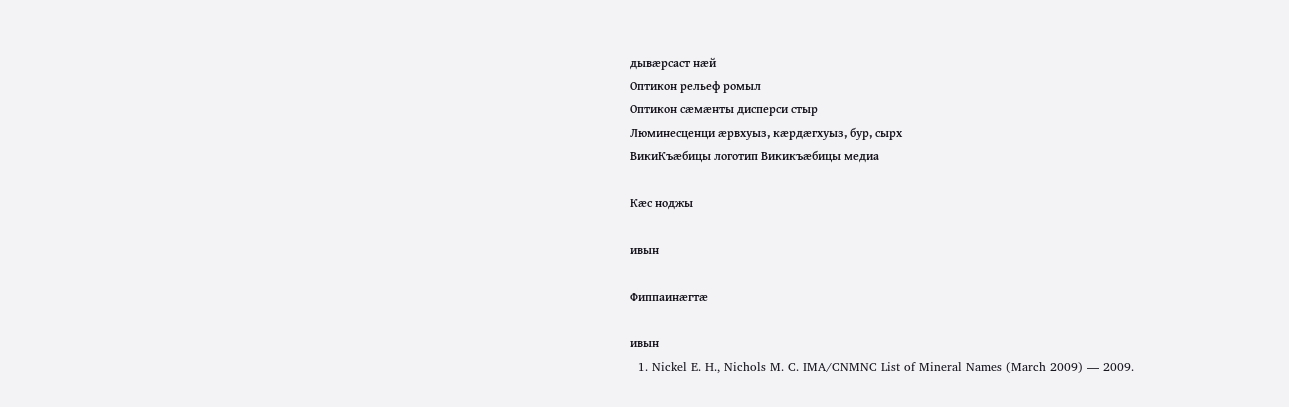дывæрсаст нæй
Оптикон рельеф ромыл
Оптикон сæмæнты дисперси стыр
Люминесценци æрвхуыз, кæрдæгхуыз, бур, сырх
ВикиКъæбицы логотип Викикъæбицы медиа

Кæс ноджы

ивын

Фиппаинæгтæ

ивын
  1. Nickel E. H., Nichols M. C. IMA/CNMNC List of Mineral Names (March 2009) — 2009.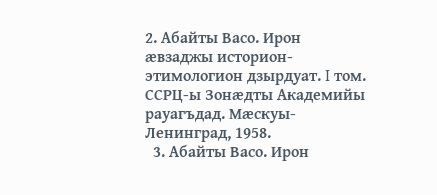2. Абайты Васо. Ирон æвзаджы историон-этимологион дзырдуат. I том. ССРЦ-ы Зонæдты Академийы рауагъдад. Мæскуы-Ленинград, 1958.
  3. Абайты Васо. Ирон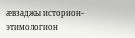æвзаджы историон-этимологион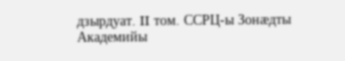дзырдуат. II том. ССРЦ-ы Зонæдты Академийы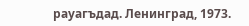рауагъдад. Ленинград, 1973.